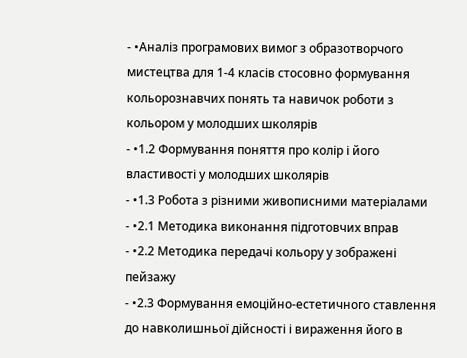- •Аналіз програмових вимог з образотворчого мистецтва для 1-4 класів стосовно формування кольорознавчих понять та навичок роботи з кольором у молодших школярів
- •1.2 Формування поняття про колір і його властивості у молодших школярів
- •1.3 Робота з різними живописними матеріалами
- •2.1 Методика виконання підготовчих вправ
- •2.2 Методика передачі кольору у зображені пейзажу
- •2.3 Формування емоційно-естетичного ставлення до навколишньої дійсності і вираження його в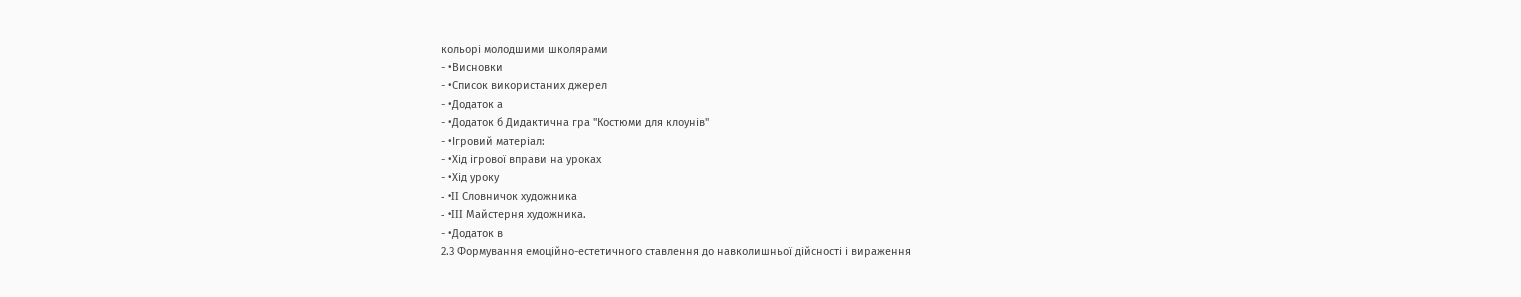кольорі молодшими школярами
- •Висновки
- •Список використаних джерел
- •Додаток а
- •Додаток б Дидактична гра "Костюми для клоунів"
- •Ігровий матеріал:
- •Хід ігрової вправи на уроках
- •Хід уроку
- •II Словничок художника
- •III Майстерня художника.
- •Додаток в
2.3 Формування емоційно-естетичного ставлення до навколишньої дійсності і вираження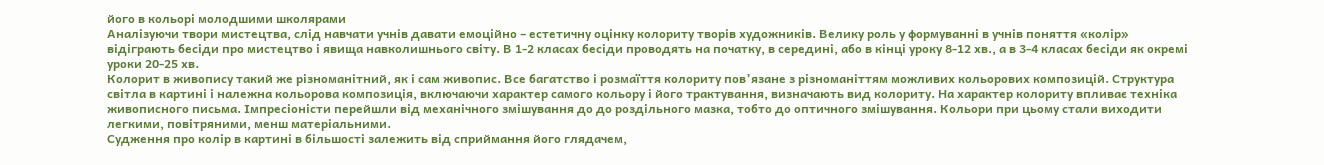його в кольорі молодшими школярами
Аналізуючи твори мистецтва, слід навчати учнів давати емоційно – естетичну оцінку колориту творів художників. Велику роль у формуванні в учнів поняття «колір» відіграють бесіди про мистецтво і явища навколишнього світу. В 1-2 класах бесіди проводять на початку, в середині, або в кінці уроку 8-12 хв., а в 3-4 класах бесіди як окремі уроки 20-25 хв.
Колорит в живопису такий же різноманітний, як і сам живопис. Все багатство і розмаїття колориту пов’язане з різноманіттям можливих кольорових композицій. Структура світла в картині і належна кольорова композиція, включаючи характер самого кольору і його трактування, визначають вид колориту. На характер колориту впливає техніка живописного письма. Імпресіоністи перейшли від механічного змішування до до роздільного мазка, тобто до оптичного змішування. Кольори при цьому стали виходити легкими, повітряними, менш матеріальними.
Судження про колір в картині в більшості залежить від сприймання його глядачем,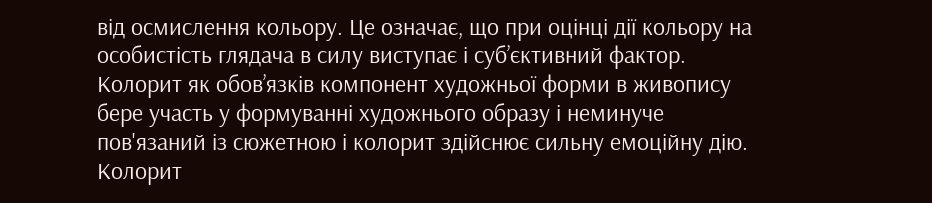від осмислення кольору. Це означає, що при оцінці дії кольору на особистість глядача в силу виступає і суб’єктивний фактор. Колорит як обов’язків компонент художньої форми в живопису бере участь у формуванні художнього образу і неминуче пов'язаний із сюжетною і колорит здійснює сильну емоційну дію. Колорит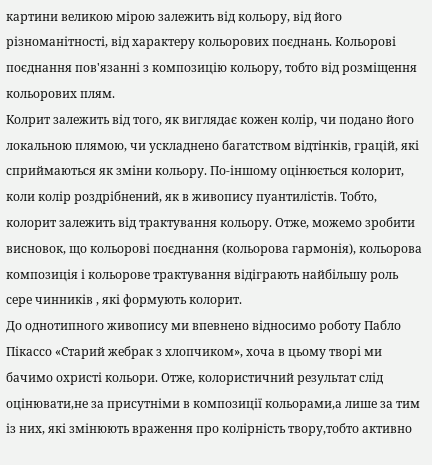картини великою мірою залежить від кольору, від його різноманітності, від характеру кольорових поєднань. Кольорові поєднання пов'язанні з композицію кольору, тобто від розміщення кольорових плям.
Колрит залежить від того, як виглядає кожен колір, чи подано його локальною плямою, чи ускладнено багатством відтінків, грацій, які сприймаються як зміни кольору. По-іншому оцінюється колорит, коли колір роздрібнений, як в живопису пуантилістів. Тобто, колорит залежить від трактування кольору. Отже, можемо зробити висновок, що кольорові поєднання (кольорова гармонія), кольорова композиція і кольорове трактування відіграють найбільшу роль сере чинників , які формують колорит.
До однотипного живопису ми впевнено відносимо роботу Пабло Пікассо «Старий жебрак з хлопчиком», хоча в цьому творі ми бачимо охристі кольори. Отже, колористичний результат слід оцінювати,не за присутніми в композиції кольорами,а лише за тим із них, які змінюють враження про колірність твору,тобто активно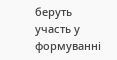беруть участь у формуванні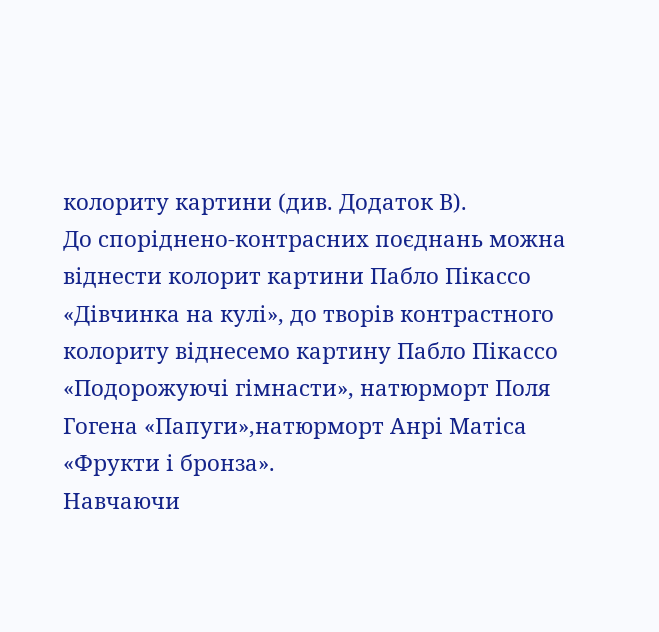колориту картини (див. Додаток В).
До споріднено-контрасних поєднань можна віднести колорит картини Пабло Пікассо «Дівчинка на кулі», до творів контрастного колориту віднесемо картину Пабло Пікассо «Подорожуючі гімнасти», натюрморт Поля Гогена «Папуги»,натюрморт Анрі Матіса «Фрукти і бронза».
Навчаючи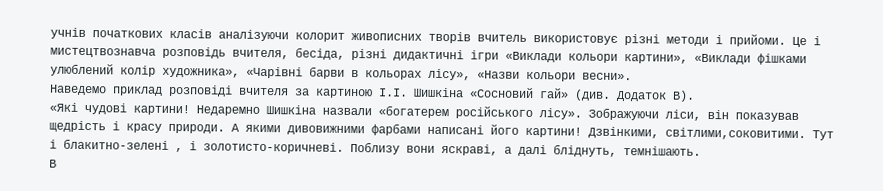учнів початкових класів аналізуючи колорит живописних творів вчитель використовує різні методи і прийоми. Це і мистецтвознавча розповідь вчителя, бесіда, різні дидактичні ігри «Виклади кольори картини», «Виклади фішками улюблений колір художника», «Чарівні барви в кольорах лісу», «Назви кольори весни».
Наведемо приклад розповіді вчителя за картиною І.І. Шишкіна «Сосновий гай» (див. Додаток В).
«Які чудові картини! Недаремно Шишкіна назвали «богатерем російського лісу». Зображуючи ліси, він показував щедрість і красу природи. А якими дивовижними фарбами написані його картини! Дзвінкими, світлими,соковитими. Тут і блакитно-зелені , і золотисто-коричневі. Поблизу вони яскраві, а далі бліднуть, темнішають.
В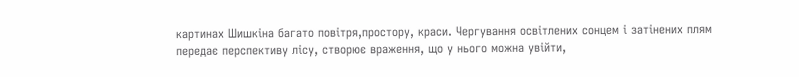картинах Шишкіна багато повітря,простору, краси. Чергування освітлених сонцем і затінених плям передає перспективу лісу, створює враження, що у нього можна увійти,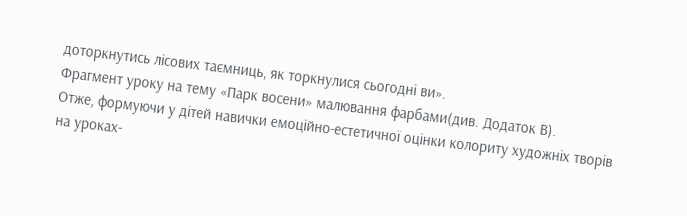доторкнутись лісових таємниць, як торкнулися сьогодні ви».
Фрагмент уроку на тему «Парк восени» малювання фарбами(див. Додаток В).
Отже, формуючи у дітей навички емоційно-естетичної оцінки колориту художніх творів на уроках-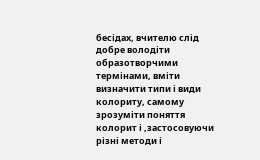бесідах, вчителю слід добре володіти образотворчими термінами, вміти визначити типи і види колориту, самому зрозуміти поняття колорит і ,застосовуючи різні методи і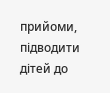прийоми, підводити дітей до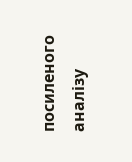посиленого аналізу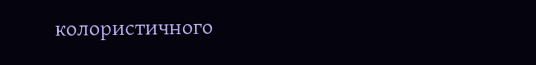колористичного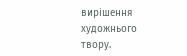вирішення художнього твору.